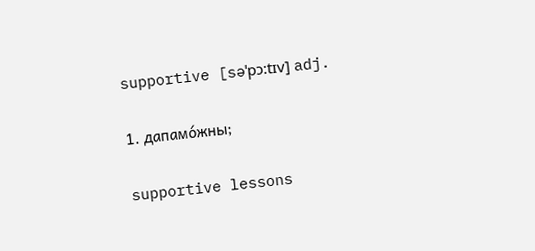supportive [səˈpɔ:tɪv] adj.

1. дапамо́жны;

supportive lessons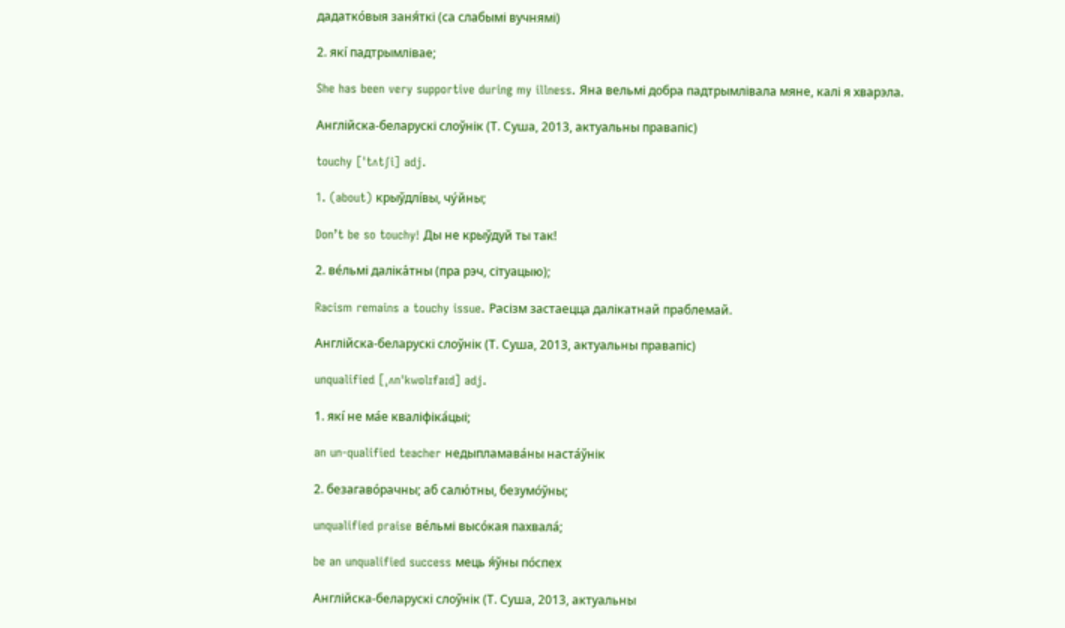дадатко́выя заня́ткі (са слабымі вучнямі)

2. які́ падтрымлівае;

She has been very supportive during my illness. Яна вельмі добра падтрымлівала мяне, калі я хварэла.

Англійска-беларускі слоўнік (Т. Суша, 2013, актуальны правапіс)

touchy [ˈtʌtʃi] adj.

1. (about) крыўдлі́вы, чу́йны;

Don’t be so touchy! Ды не крыўдуй ты так!

2. ве́льмі даліка́тны (пра рэч, сітуацыю);

Racism remains a touchy issue. Расізм застаецца далікатнай праблемай.

Англійска-беларускі слоўнік (Т. Суша, 2013, актуальны правапіс)

unqualified [ˌʌnˈkwɒlɪfaɪd] adj.

1. які́ не ма́е кваліфіка́цыі;

an un-qualified teacher недыпламава́ны наста́ўнік

2. безагаво́рачны; аб салю́тны, безумо́ўны;

unqualified praise ве́льмі высо́кая пахвала́;

be an unqualified success мець я́ўны по́спех

Англійска-беларускі слоўнік (Т. Суша, 2013, актуальны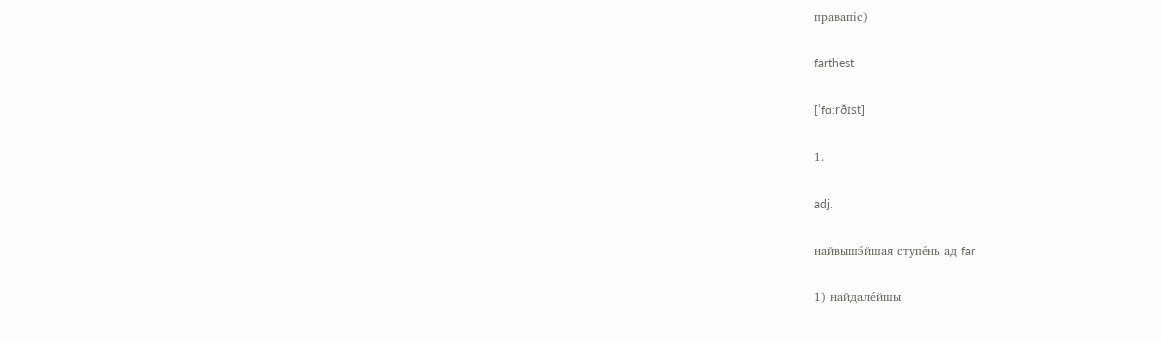правапіс)

farthest

[ˈfɑ:rðɪst]

1.

adj.

найвышэ́йшая ступе́нь ад far

1) найдале́йшы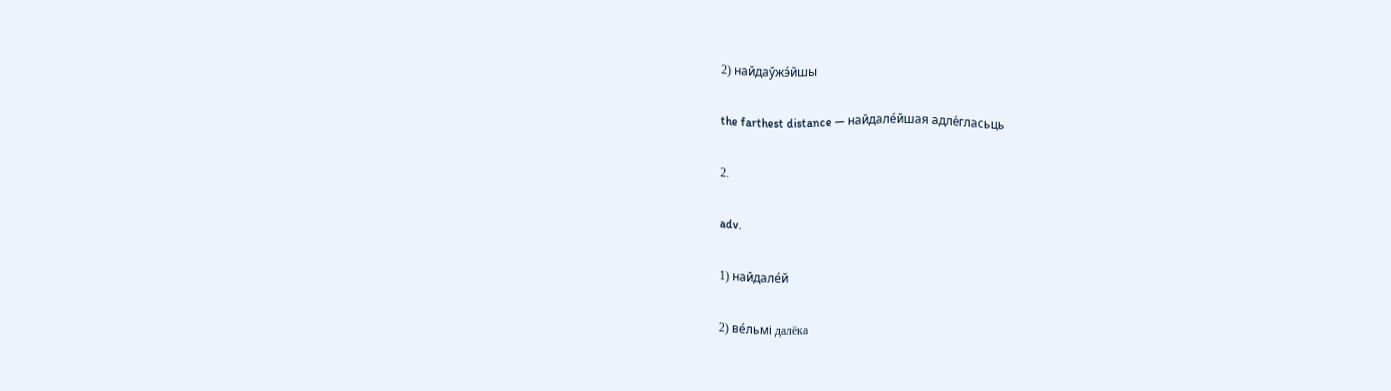2) найдаўжэ́йшы

the farthest distance — найдале́йшая адле́гласьць

2.

adv.

1) найдале́й

2) ве́льмі далёка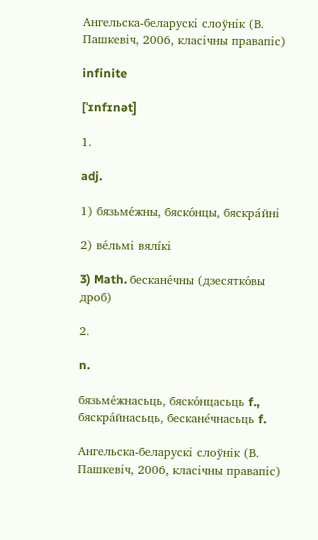Ангельска-беларускі слоўнік (В. Пашкевіч, 2006, класічны правапіс)

infinite

[ˈɪnfɪnət]

1.

adj.

1) бязьме́жны, бяско́нцы, бяскра́йні

2) ве́льмі вялі́кі

3) Math. бескане́чны (дзесятко́вы дроб)

2.

n.

бязьме́жнасьць, бяско́нцасьць f., бяскра́йнасьць, бескане́чнасьць f.

Ангельска-беларускі слоўнік (В. Пашкевіч, 2006, класічны правапіс)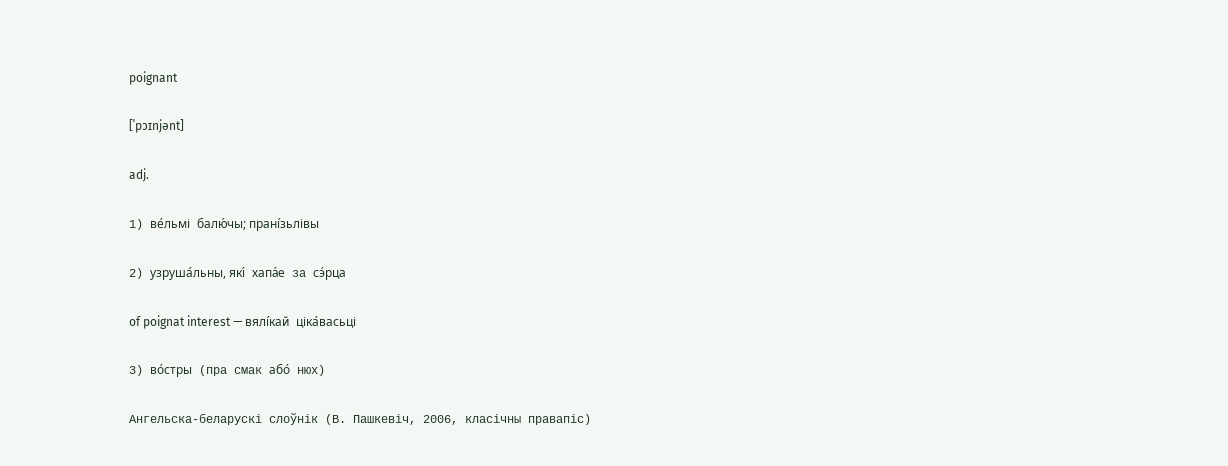poignant

[ˈpɔɪnjənt]

adj.

1) ве́льмі балю́чы; прані́зьлівы

2) узруша́льны, які́ хапа́е за сэ́рца

of poignat interest — вялі́кай ціка́васьці

3) во́стры (пра смак або́ нюх)

Ангельска-беларускі слоўнік (В. Пашкевіч, 2006, класічны правапіс)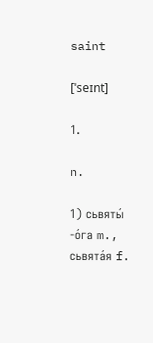saint

[ˈseɪnt]

1.

n.

1) сьвяты́ -о́га m., сьвята́я f.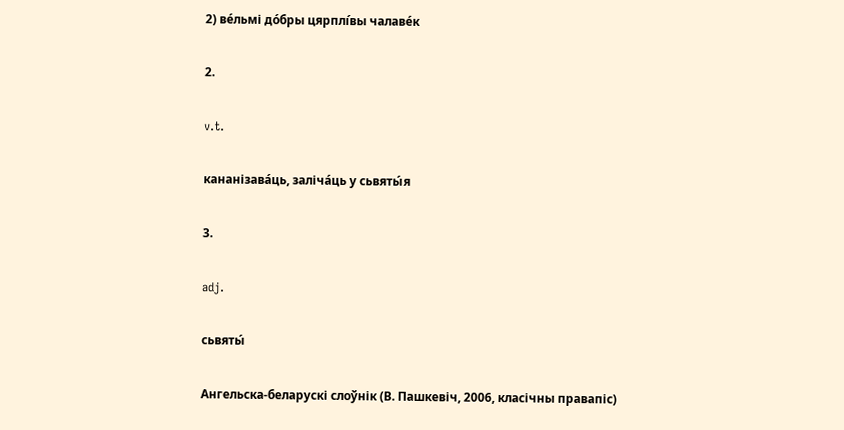2) ве́льмі до́бры цярплі́вы чалаве́к

2.

v.t.

кананізава́ць, заліча́ць у сьвяты́я

3.

adj.

сьвяты́

Ангельска-беларускі слоўнік (В. Пашкевіч, 2006, класічны правапіс)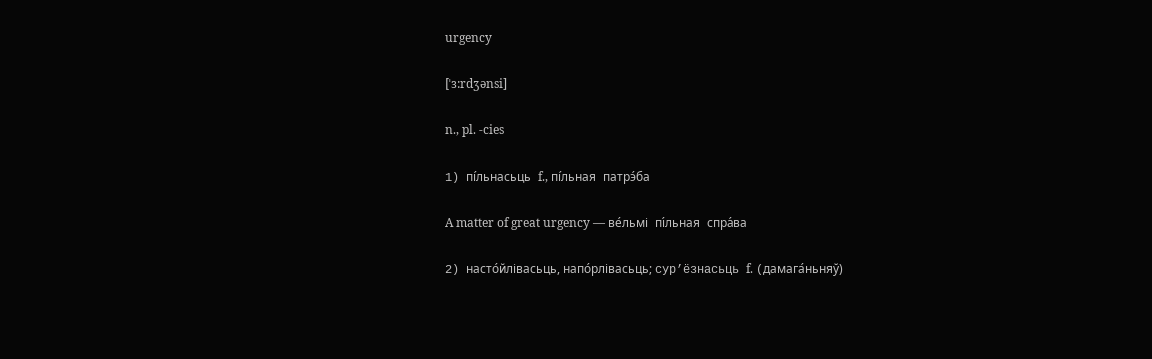urgency

[ˈɜ:rdʒənsi]

n., pl. -cies

1) пі́льнасьць f., пі́льная патрэ́ба

A matter of great urgency — ве́льмі пі́льная спра́ва

2) насто́йлівасьць, напо́рлівасьць; сур’ёзнасьць f. (дамага́ньняў)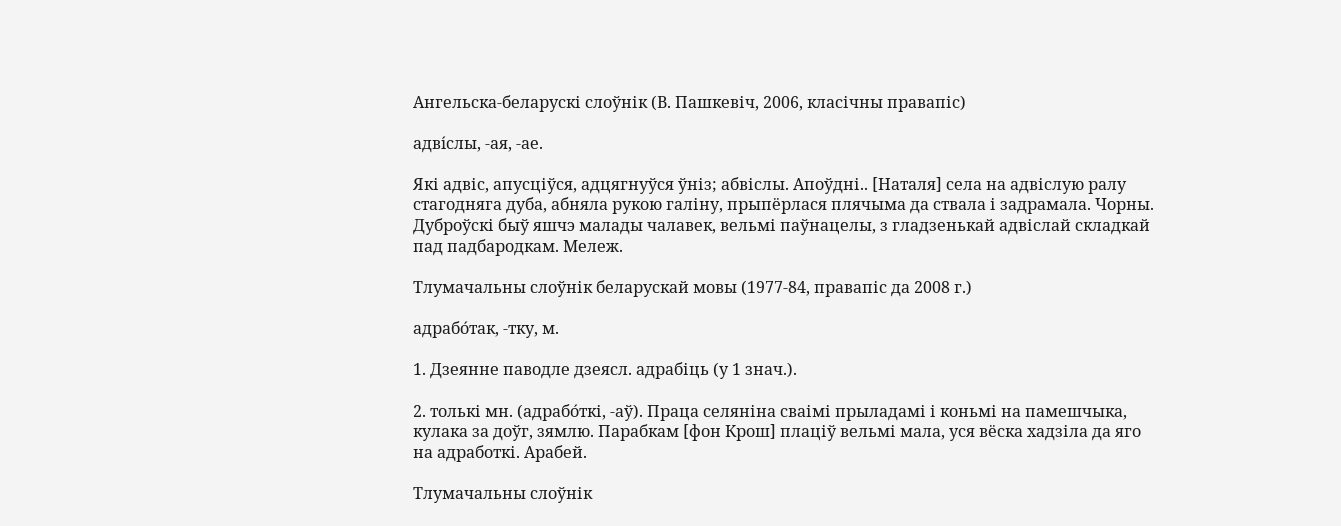Ангельска-беларускі слоўнік (В. Пашкевіч, 2006, класічны правапіс)

адві́слы, ‑ая, ‑ае.

Які адвіс, апусціўся, адцягнуўся ўніз; абвіслы. Апоўдні.. [Наталя] села на адвіслую ралу стагодняга дуба, абняла рукою галіну, прыпёрлася плячыма да ствала і задрамала. Чорны. Дуброўскі быў яшчэ малады чалавек, вельмі паўнацелы, з гладзенькай адвіслай складкай пад падбародкам. Мележ.

Тлумачальны слоўнік беларускай мовы (1977-84, правапіс да 2008 г.)

адрабо́так, ‑тку, м.

1. Дзеянне паводле дзеясл. адрабіць (у 1 знач.).

2. толькі мн. (адрабо́ткі, ‑аў). Праца селяніна сваімі прыладамі і коньмі на памешчыка, кулака за доўг, зямлю. Парабкам [фон Крош] плаціў вельмі мала, уся вёска хадзіла да яго на адработкі. Арабей.

Тлумачальны слоўнік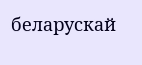беларускай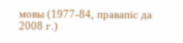мовы (1977-84, правапіс да 2008 г.)